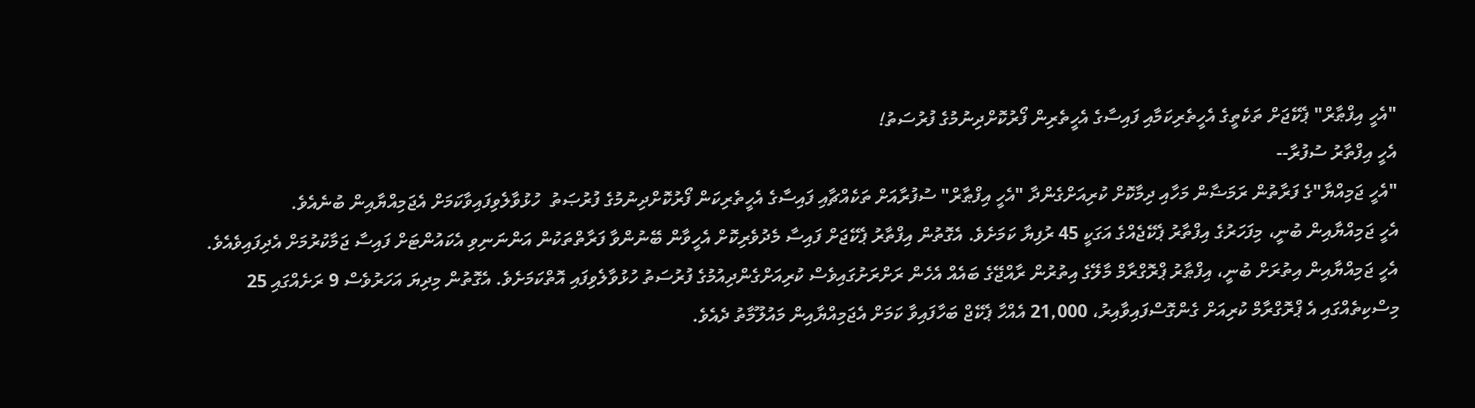"އެހީ އިފްޠާރް" ޕެކޭޖަށް ތަކެތީގެ އެހީތެރިކަމާއި ފައިސާގެ އެހީތެރިން ފޯރުކޮށްދިނުމުގެ ފުރުސަތު!
އެހީ އިފްތާރު ސުފުރާ--
"އެހީ ޖަމިއްޔާ"ގެ ފަރާތުން ރަމަޟާން މަހާއި ދިމާކޮށް ކުރިއަށްގެންދާ "އެހީ އިފްޠާރް" ސުފުރާއަށް ތަކެއްޗާއި ފައިސާގެ އެހީތެރިކަން ފޯރުކޮށްދިނުމުގެ ފުރުޞަތު  ހުޅުވާލެވިފައިވާކަމަށް އެޖަމިއްޔާއިން ބުނެއެވެ.
އެހީ ޖަމިއްޔާއިން ބުނީ، މިފަހަރުގެ އިފްތާރު ޕެކޭޖެއްގެ އަގަކީ 45 ރުފިޔާ ކަމަށެވެ. އެގޮތުން އިފްތާރު ޕެކޭޖަށް ފައިސާ މެދުވެރިކޮށް އެހީވާން ބޭނުންވާ ފަރާތްތަކުން އަންނަނިވި އެކައުންޓަށް ފައިސާ ޖަމާކުރުމަށް އެދިފައިވެއެވެ.
އެހީ ޖަމިއްޔާއިން އިތުރަށް ބުނީ، އިފްޠާރު ޕްރޮގްރާމް މާލޭގެ އިތުރުން ރާއްޖޭގެ ބައެއް އެހެން ރަށްރަށުގައިވެސް ކުރިއަށްގެންދިއުމުގެ ފުރުސަތު ހުޅުވާލެވިފައި އޮތްކަމަށެވެ. އެގޮތުން މިދިޔަ އަހަރުވެސް 9 ރަށެއްގައި 25 މިސްކިތެއްގައި އެ ޕްރޮގްރާމް ކުރިއަށް ގެންގޮސްފައިވާއިރު، 21,000 އެއްހާ ޕެކޭޖް ބަހާފައިވާ ކަމަށް އެޖަމިއްޔާއިން މައުލޫމާތު ދެއެވެ.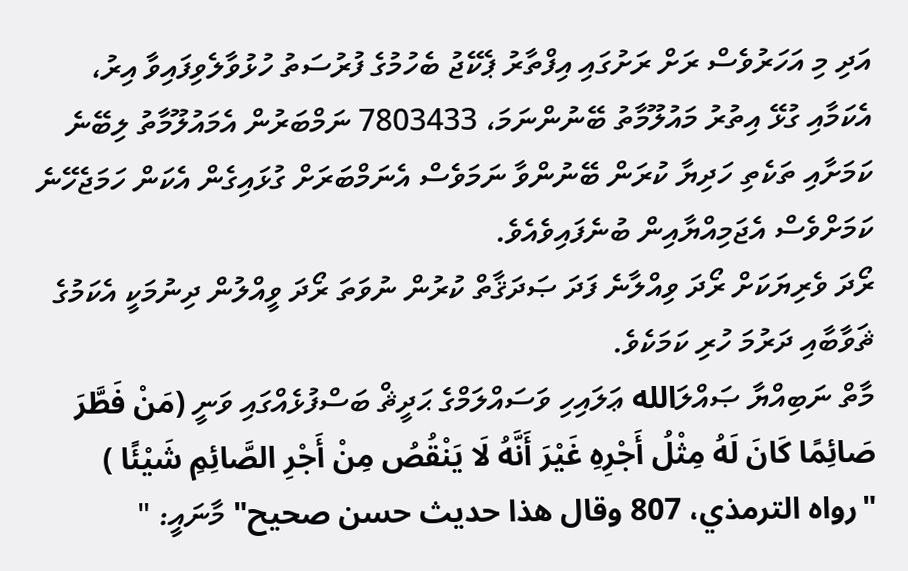އަދި މި އަހަރުވެސް ރަށް ރަށުގައި އިފްތާރު ޕެކޭޖު ބެހުމުގެ ފުރުސަތު ހުޅުވާލެވިފައިވާ އިރު، އެކަމާއި ގުޅޭ އިތުރު މައުލޫމާތު ބޭނުންނަމަ، 7803433 ނަމްބަރުން އެމައުލޫމާތު ލިބޭނެ ކަމަށާއި ތަކެތި ހަދިޔާ ކުރަން ބޭނުންވާ ނަމަވެސް އެނަމްބަރަށް ގުޅައިގެން އެކަން ހަމަޖެހޭނެ ކަމަށްވެސް އެޖަމިއްޔާއިން ބުނެފައިވެއެވެ.
ރޯދަ ވެރިޔަކަށް ރޯދަ ވިއްލާނެ ފަދަ ޞަދަޤާތް ކުރުން ނުވަތަ ރޯދަ ވީއްލުން ދިނުމަކީ އެކަމުގެ ޘަވާބާއި ދަރުމަ ހުރި ކަމަކެވެ.
މާތް ނަބިއްޔާ ޞައްލަالله ޢަލައިހި ވަސައްލަމްގެ ޙަދީޘް ބަސްފުޅެއްގައި ވަނީ (مَنْ فَطَّرَ صَائِمًا كَانَ لَهُ مِثْلُ أَجْرِهِ غَيْرَ أَنَّهُ لَا يَنْقُصُ مِنْ أَجْرِ الصَّائِمِ شَيْئًا ) "رواه الترمذي، 807 وقال هذا حديث حسن صحيح" މާނައީ: "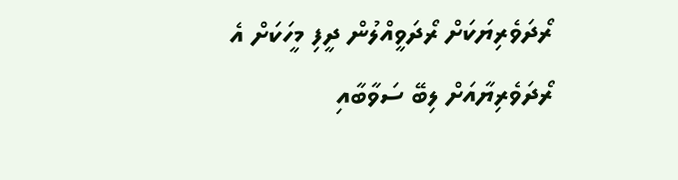ރޯދަވެރިޔަކަށް ރޯދަވީއްލުން ދީފި މީހަކަށް އެ ރޯދަވެރިޔާއަށް ލިބޭ ސަވާބާއި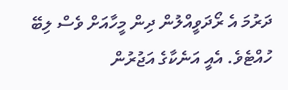ދަރުމަ އެ ރޯދަވީއްލުން ދިން މީހާއަށް ވެސް ލިބޭ ހުއްޓެވެ. އެއީ އަނެކާގެ އަޖުރުން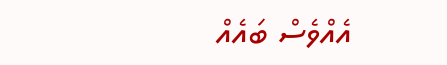އެއްވެސް ބައެއް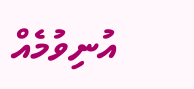އުނިވުމެއް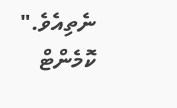ނެތިއެވެ."
ކޮމެންޓް